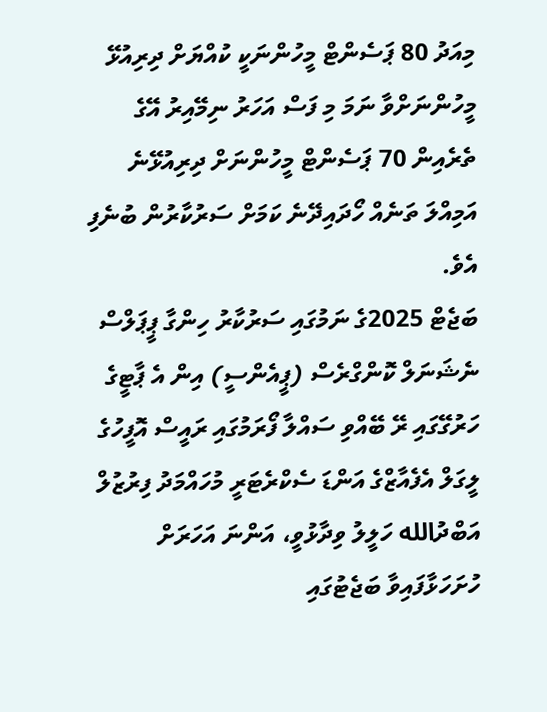މިއަދު 80 ޕަސެންޓް މީހުންނަކީ ކުއްޔަށް ދިރިއުޅޭ މީހުންނަށްވާ ނަމަ މި ފަސް އަހަރު ނިމޭއިރު އޭގެ ތެރެއިން 70 ޕަސެންޓް މީހުންނަށް ދިރިއުޅޭނެ އަމިއްލަ ތަނެއް ހޯދައިދޭނެ ކަމަށް ސަރުކާރުން ބުނެފި އެވެ.
ބަޖެޓް 2025ގެ ނަމުގައި ސަރުކާރު ހިންގާ ޕީޕަލްސް ނެޝަނަލް ކޮންގްރެސް (ޕީއެންސީ) އިން އެ ޕާޓީގެ ހަރުގޭގައި ރޭ ބޭއްވި ސައްލާ ފޯރަމުގައި ރައީސް އޮފީހުގެ ލީގަލް އެފެއާޒްގެ އަންޑަ ސެކްރެޓަރީ މުހައްމަދު ފިރުޒުލް އަބްދުالله ހަލީލު ވިދާޅުވީ، އަންނަ އަހަރަށް ހުށަހަޅާފައިވާ ބަޖެޓުގައި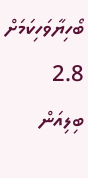ބޯހިޔާވަހިކަމަށް 2.8 ބިލިއަން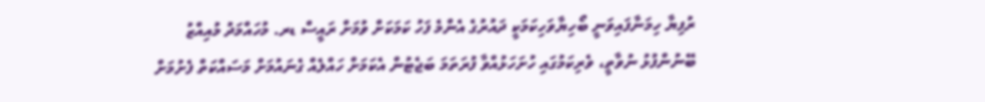ރުފިޔާ ހިމަނާފައިވަނީ ބޯހިޔާވަހިކަމަކީ ދައުރުގެ އެންމެ ފަހު ކަމަކަށް ވުމަށް ރައީސް ޑރ. މުހައްމަދު މުއިއްޒު ބޭނުންފުޅު ނުވާތީ، ވެރިކަމުގައި ހުށަހަޅުއްވާ ފުރަތަމަ ބަޖެޓުން އެކަމަށް ހައްލެއް ގެނައުމަށް މަސައްކަތް ފެށުމަށް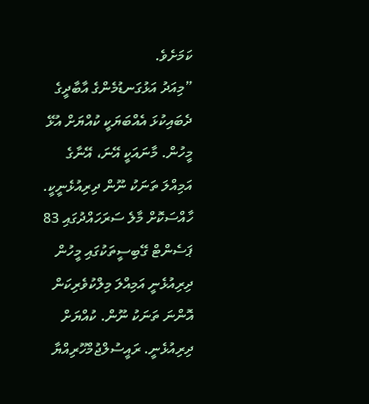ކަމަށެވެ.
”މިއަދު އަޅުގަނޑުމެންގެ އާބާދީގެ ދެބައިކުޅަ އެއްބަޔަކީ ކުއްޔަށް އުޅޭ މީހުން. މާނައަކީ އޭނަ، އޭނާގެ އަމިއްލަ ތަނަކު ނޫން ދިރިއުޅެނީކީ. ހާއްސަކޮށް މާލެ ސަރަހައްދުގައި 83 ޕަސެންޓް ގޭބިސީތަކުގައި މީހުން ދިރިއުޅެނީ އަމިއްލަ މިލްކުވެރިކަން އޮންނަ ތަނަކު ނޫން. ކުއްޔަށް ދިރިއުޅެނީ. ރައީސުލްޖުމްހޫރިއްޔާ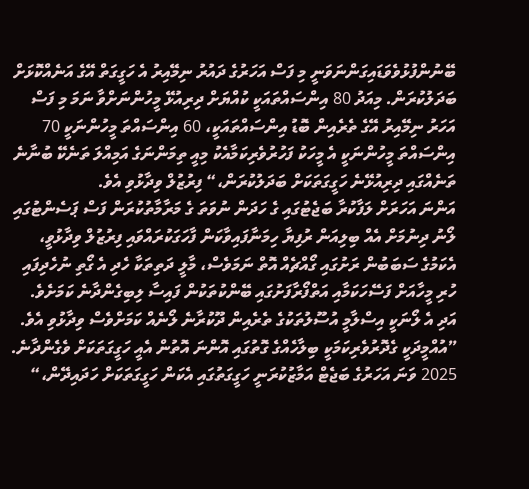ބޭނުންފުޅުވެވަޑައިގަންނަވަނީ މި ފަސް އަހަރުގެ ދައުރު ނިމޭއިރު އެ ހަގީގަތް އޭގެ އަނެއްކޮޅަށް ބަދަލުކުރަން. މިއަދު 80 އިންސައްތައަކީ ކުއްޔަށް ދިރިއުޅޭ މީހުންނަށްވާ ނަމަ މި ފަސް އަހަރު ނިމޭއިރު އޭގެ ތެރެއިން ބޮޑު އިންސައްތައަކީ، 60 އިންސައްތަ މީހުންނަކީ 70 އިންސައްތަ މީހުންނަކީ އެ މީހަކު ފަހުރުވެރިކަމާއެކު މިއީ ތިމަންނަގެ އަމިއްލަ ތަނެކޭ ބުނާނެ ތަނެއްގައި ދިރިއުޅޭނެ ހަގީގަތަކަށް ބަދަލުކުރަން،“ ފިރުޒުލް ވިދާޅުވި އެވެ.
އަންނަ އަހަރަށް ލަފާކުރާ ބަޖެޓުގައި ގެ ހަދަން ނުވަތަ ގެ މަރާމާތުކުރަން ފަސް ޕަސެންޓުގައި ލޯނު ދިނުމަށް އެއް ބިލިއަން ރުފިޔާ ހިމަނާފައިވާކަން ފާހަގަކުރައްވައި ފިރުޒުލް ވިދާޅުވީ، އެކަމުގެ ސަބަބުން ރަށުގައި ގޯއްޗެއް އޮތް ނަމަވެސް، މާލީ ދަތިތަކާ ހެދި އެ ގޯތި ނުހެދިފައި ހުރި މީހާއަށް ފަސޭހަކަމާއި އަތްފޯރާފަށުގައި ބޭންކުތަކުން ފައިސާ ލިބިގެންދާނެ ކަމަށެވެ. އަދި އެ ލޯނަކީ އިސްލާމީ އުސޫލުތަކުގެ ތެރެއިން ދޫކުރާނެ ލޯނެއް ކަމަށްވެސް ވިދާޅުވި އެވެ.
”އުއްމީދަކީ ގެދޮރުވެރިކަމަކީ ބިލާހެއްގެ ގޮތުގައި އޮންނަ އޮތުން އެއީ ހަގީގަތަކަށް ވެގެންދާނެ. 2025 ވަނަ އަހަރުގެ ބަޖެޓް އަމާޒުކުރަނީ ހަގީގަތުގައި އެކަން ހަގީގަތަކަށް ހަދައިދޭން،“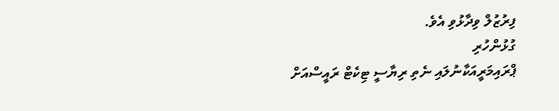ފިރުޒުލް ވިދާޅުވި އެވެ.
ގުޅުންހުރި
ޕްރައިމަރީއަކާނުލައި ނެތި ރިޔާސީ ޓިކެޓް ރައީސްއަށް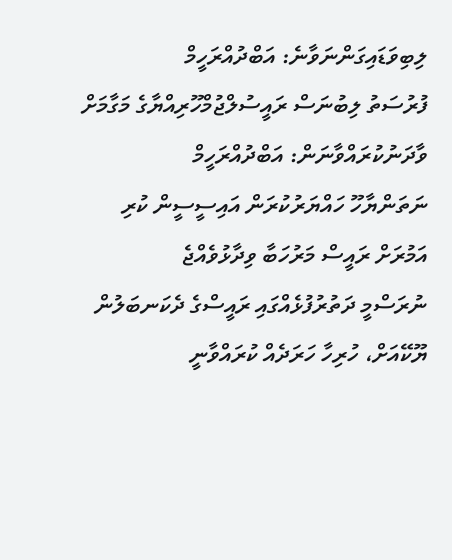ލިބިވަޑައިގަންނަވާނެ: އަބްދުއްރަހީމް
ފުރުސަތު ލިބުނަސް ރައީސުލްޖުމްހޫރިއްޔާގެ މަގާމަށް ވާދަނުކުރައްވާނަން: އަބްދުއްރަހީމް
ނަތަންޔާހޫ ހައްޔަރުކުރަން އައިސީސީން ކުރި އަމުރަށް ރައީސް މަރުހަބާ ވިދާޅުވެއްޖެ
ނުރަސްމީ ދަތުރުފުޅެއްގައި ރައީސްގެ ދެކަނބަލުން ޔޫކޭއަށް، ހުރިހާ ހަރަދެއް ކުރައްވާނީ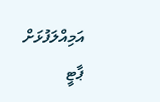އަމިއްލަފުޅަށް
ޕާޓީ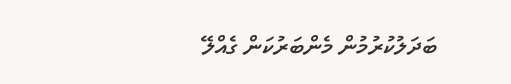ބަދަލުކުރުމުން މެންބަރުކަން ގެއްލޭ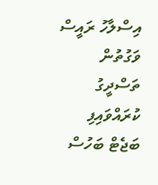އިސްލާހު ރައީސް ވަގުތުން ތަސްދީގު ކުރައްވައިފި
ބަޖެޓް ބަހުސް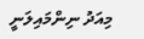މިއަދު ނިންމައިލަނީ